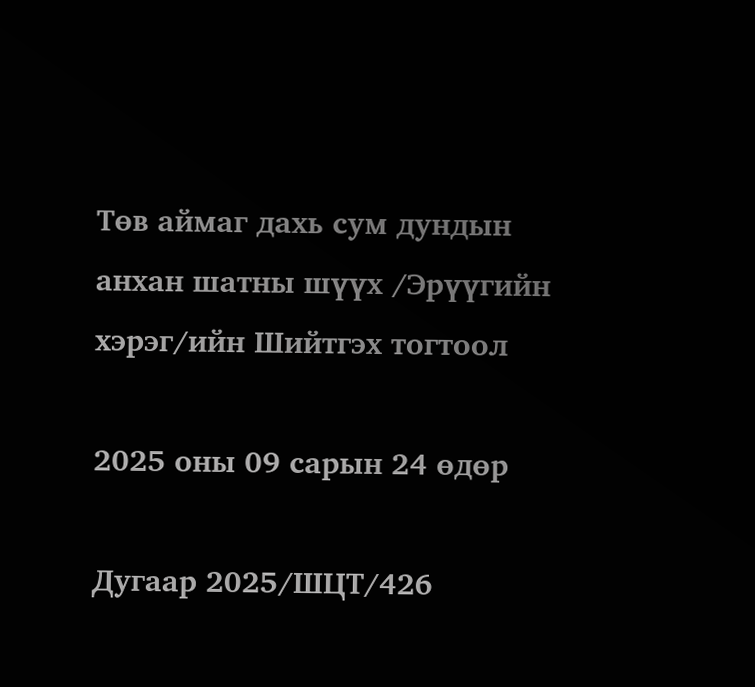Төв аймаг дахь сум дундын анхан шатны шүүх /Эрүүгийн хэрэг/ийн Шийтгэх тогтоол

2025 оны 09 сарын 24 өдөр

Дугаар 2025/ШЦТ/426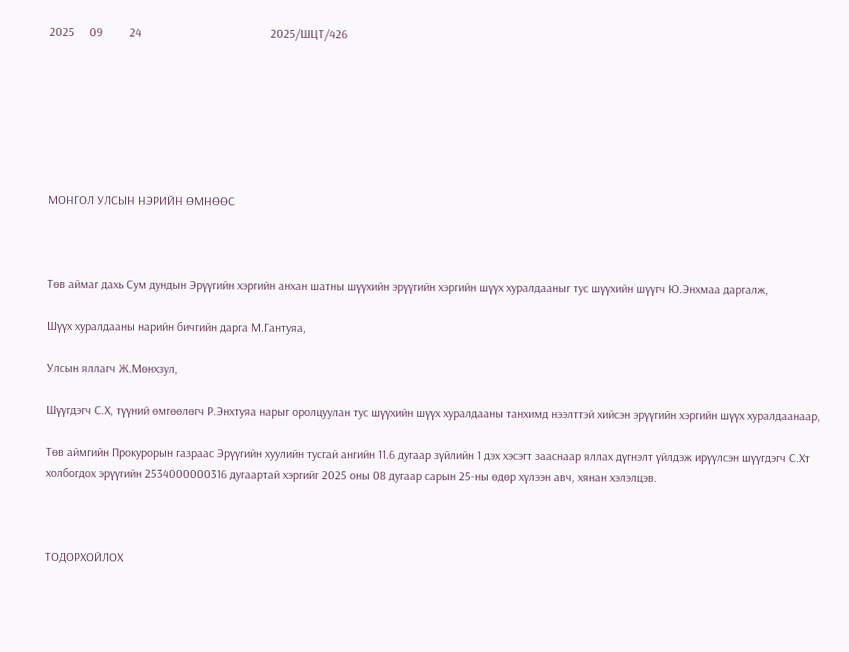2025     09         24                                           2025/ШЦТ/426







МОНГОЛ УЛСЫН НЭРИЙН ӨМНӨӨС



Төв аймаг дахь Сум дундын Эрүүгийн хэргийн анхан шатны шүүхийн эрүүгийн хэргийн шүүх хуралдааныг тус шүүхийн шүүгч Ю.Энхмаа даргалж,

Шүүх хуралдааны нарийн бичгийн дарга М.Гантуяа,

Улсын яллагч Ж.Мөнхзул,

Шүүгдэгч С.Х, түүний өмгөөлөгч Р.Энхтуяа нарыг оролцуулан тус шүүхийн шүүх хуралдааны танхимд нээлттэй хийсэн эрүүгийн хэргийн шүүх хуралдаанаар,

Төв аймгийн Прокурорын газраас Эрүүгийн хуулийн тусгай ангийн 11.6 дугаар зүйлийн 1 дэх хэсэгт зааснаар яллах дүгнэлт үйлдэж ирүүлсэн шүүгдэгч С.Хт холбогдох эрүүгийн 2534000000316 дугаартай хэргийг 2025 оны 08 дугаар сарын 25-ны өдөр хүлээн авч, хянан хэлэлцэв.



ТОДОРХОЙЛОХ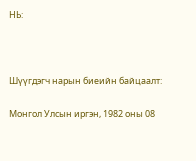НЬ:



Шүүгдэгч нарын биеийн байцаалт:

Монгол Улсын иргэн, 1982 оны 08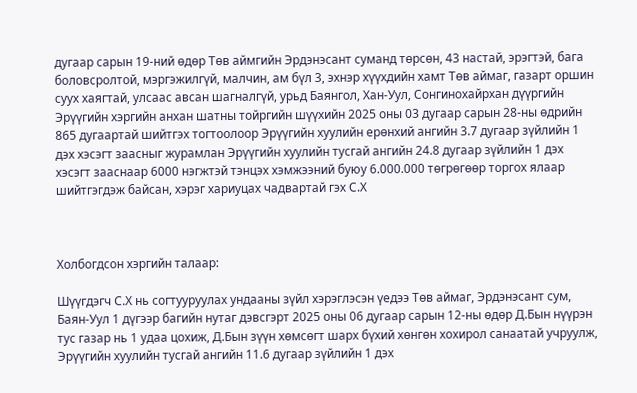дугаар сарын 19-ний өдөр Төв аймгийн Эрдэнэсант суманд төрсөн, 43 настай, эрэгтэй, бага боловсролтой, мэргэжилгүй, малчин, ам бүл 3, эхнэр хүүхдийн хамт Төв аймаг, газарт оршин суух хаягтай, улсаас авсан шагналгүй, урьд Баянгол, Хан-Уул, Сонгинохайрхан дүүргийн Эрүүгийн хэргийн анхан шатны тойргийн шүүхийн 2025 оны 03 дугаар сарын 28-ны өдрийн 865 дугаартай шийтгэх тогтоолоор Эрүүгийн хуулийн ерөнхий ангийн 3.7 дугаар зүйлийн 1 дэх хэсэгт заасныг журамлан Эрүүгийн хуулийн тусгай ангийн 24.8 дугаар зүйлийн 1 дэх хэсэгт зааснаар 6000 нэгжтэй тэнцэх хэмжээний буюу 6.000.000 төгрөгөөр торгох ялаар шийтгэгдэж байсан, хэрэг хариуцах чадвартай гэх С.Х



Холбогдсон хэргийн талаар:

Шүүгдэгч С.Х нь согтууруулах ундааны зүйл хэрэглэсэн үедээ Төв аймаг, Эрдэнэсант сум, Баян-Уул 1 дүгээр багийн нутаг дэвсгэрт 2025 оны 06 дугаар сарын 12-ны өдөр Д.Бын нүүрэн тус газар нь 1 удаа цохиж, Д.Бын зүүн хөмсөгт шарх бүхий хөнгөн хохирол санаатай учруулж, Эрүүгийн хуулийн тусгай ангийн 11.6 дугаар зүйлийн 1 дэх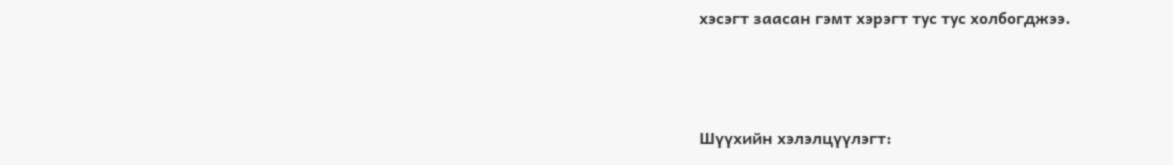хэсэгт заасан гэмт хэрэгт тус тус холбогджээ.



Шүүхийн хэлэлцүүлэгт: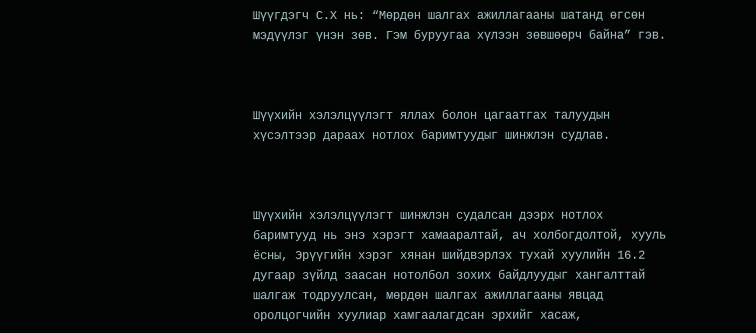Шүүгдэгч С.Х нь: “Мөрдөн шалгах ажиллагааны шатанд өгсөн мэдүүлэг үнэн зөв. Гэм буруугаа хүлээн зөвшөөрч байна” гэв.



Шүүхийн хэлэлцүүлэгт яллах болон цагаатгах талуудын хүсэлтээр дараах нотлох баримтуудыг шинжлэн судлав.



Шүүхийн хэлэлцүүлэгт шинжлэн судалсан дээрх нотлох баримтууд нь энэ хэрэгт хамааралтай, ач холбогдолтой, хууль ёсны, Эрүүгийн хэрэг хянан шийдвэрлэх тухай хуулийн 16.2 дугаар зүйлд заасан нотолбол зохих байдлуудыг хангалттай шалгаж тодруулсан, мөрдөн шалгах ажиллагааны явцад оролцогчийн хуулиар хамгаалагдсан эрхийг хасаж,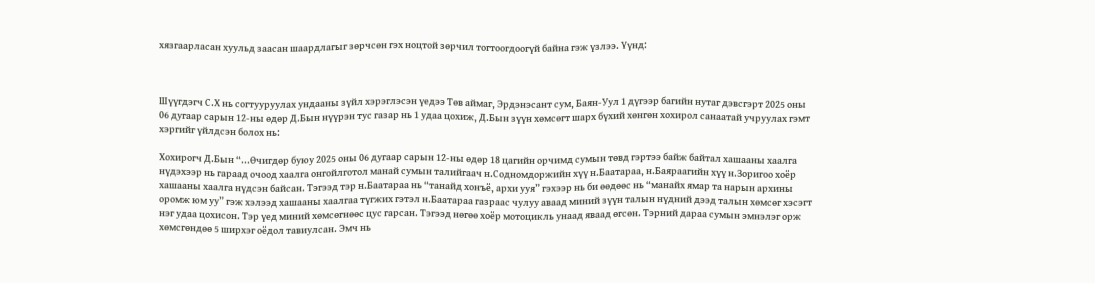хязгаарласан хуульд заасан шаардлагыг зөрчсөн гэх ноцтой зөрчил тогтоогдоогүй байна гэж үзлээ. Үүнд:



Шүүгдэгч С.Х нь согтууруулах ундааны зүйл хэрэглэсэн үедээ Төв аймаг, Эрдэнэсант сум, Баян-Уул 1 дүгээр багийн нутаг дэвсгэрт 2025 оны 06 дугаар сарын 12-ны өдөр Д.Бын нүүрэн тус газар нь 1 удаа цохиж, Д.Бын зүүн хөмсөгт шарх бүхий хөнгөн хохирол санаатай учруулах гэмт хэргийг үйлдсэн болох нь:

Хохирогч Д.Бын “...Өчигдөр буюу 2025 оны 06 дугаар сарын 12-ны өдөр 18 цагийн орчимд сумын төвд гэртээ байж байтал хашааны хаалга нүдэхээр нь гараад очоод хаалга онгойлготол манай сумын талийгаач н.Содномдоржийн хүү н.Баатараа, н.Баяраагийн хүү н.Зоригоо хоёр хашааны хаалга нүдсэн байсан. Тэгээд тэр н.Баатараа нь “танайд хонъё, архи ууя” гэхээр нь би өөдөөс нь “манайх ямар та нарын архины оромж юм уу” гэж хэлээд хашааны хаалгаа түгжих гэтэл н.Баатараа газраас чулуу аваад миний зүүн талын нүдний дээд талын хөмсөг хэсэгт нэг удаа цохисон. Тэр үед миний хөмсөгнөөс цус гарсан. Тэгээд нөгөө хоёр мотоцикль унаад яваад өгсөн. Тэрний дараа сумын эмнэлэг орж хөмсгөндөө 5 ширхэг оёдол тавиулсан. Эмч нь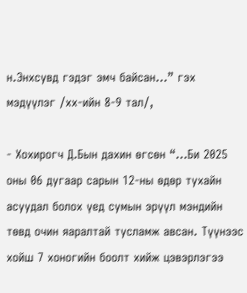н.Энхсувд гэдэг эмч байсан...” гэх мэдүүлэг /хх-ийн 8-9 тал/,

- Хохирогч Д.Бын дахин өгсөн “...Би 2025 оны 06 дугаар сарын 12-ны өдөр тухайн асуудал болох үед сумын эрүүл мэндийн төвд очин яаралтай тусламж авсан. Түүнээс хойш 7 хоногийн боолт хийж цэвэрлэгээ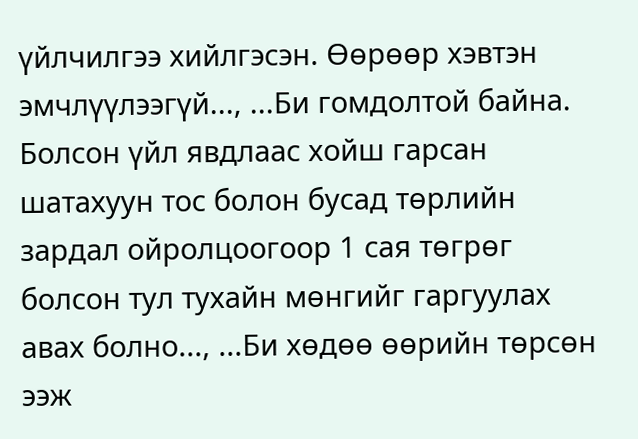үйлчилгээ хийлгэсэн. Өөрөөр хэвтэн эмчлүүлээгүй..., ...Би гомдолтой байна. Болсон үйл явдлаас хойш гарсан шатахуун тос болон бусад төрлийн зардал ойролцоогоор 1 сая төгрөг болсон тул тухайн мөнгийг гаргуулах авах болно..., ...Би хөдөө өөрийн төрсөн ээж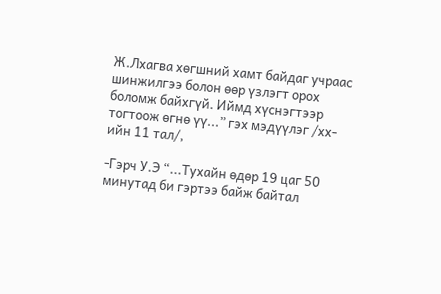Ж.Лхагва хөгшний хамт байдаг учраас шинжилгээ болон өөр үзлэгт орох боломж байхгүй. Иймд хүснэгтээр тогтоож өгнө үү...” гэх мэдүүлэг /хх-ийн 11 тал/,

-Гэрч У.Э “...Тухайн өдөр 19 цаг 50 минутад би гэртээ байж байтал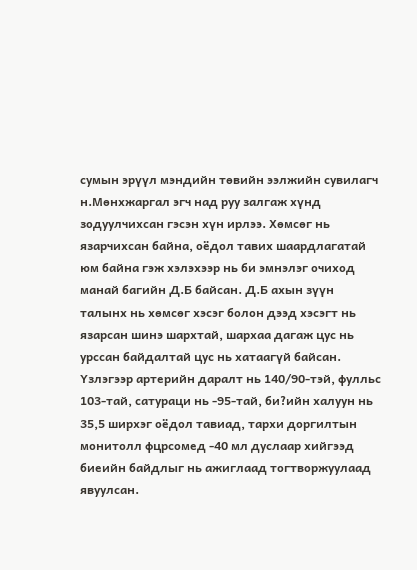сумын эрүүл мэндийн төвийн ээлжийн сувилагч н.Мөнхжаргал эгч над руу залгаж хүнд зодуулчихсан гэсэн хүн ирлээ. Хөмсөг нь язарчихсан байна, оёдол тавих шаардлагатай юм байна гэж хэлэхээр нь би эмнэлэг очиход манай багийн Д.Б байсан. Д.Б ахын зүүн талынх нь хөмсөг хэсэг болон дээд хэсэгт нь язарсан шинэ шархтай, шархаа дагаж цус нь урссан байдалтай цус нь хатаагүй байсан. Үзлэгээр артерийн даралт нь 140/90-тэй, фулльс 103-тай, сатураци нь -95-тай, би?ийн халуун нь 35,5 ширхэг оёдол тавиад, тархи доргилтын монитолл фцрсомед -40 мл дуслаар хийгээд биеийн байдлыг нь ажиглаад тогтворжуулаад явуулсан.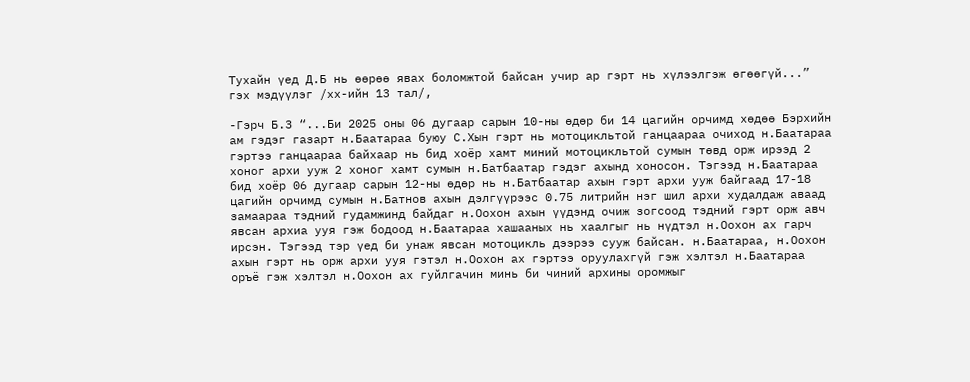Тухайн үед Д.Б нь өөрөө явах боломжтой байсан учир ар гэрт нь хүлээлгэж өгөөгүй...” гэх мэдүүлэг /хх-ийн 13 тал/,

-Гэрч Б.З “...Би 2025 оны 06 дугаар сарын 10-ны өдөр би 14 цагийн орчимд хөдөө Бэрхийн ам гэдэг газарт н.Баатараа буюу С.Хын гэрт нь мотоцикльтой ганцаараа очиход н.Баатараа гэртээ ганцаараа байхаар нь бид хоёр хамт миний мотоцикльтой сумын төвд орж ирээд 2 хоног архи ууж 2 хоног хамт сумын н.Батбаатар гэдэг ахынд хоносон. Тэгээд н.Баатараа бид хоёр 06 дугаар сарын 12-ны өдөр нь н.Батбаатар ахын гэрт архи ууж байгаад 17-18 цагийн орчимд сумын н.Батнов ахын дэлгүүрээс 0.75 литрийн нэг шил архи худалдаж аваад замаараа тэдний гудамжинд байдаг н.Оохон ахын үүдэнд очиж зогсоод тэдний гэрт орж авч явсан архиа ууя гэж бодоод н.Баатараа хашааных нь хаалгыг нь нүдтэл н.Оохон ах гарч ирсэн. Тэгээд тэр үед би унаж явсан мотоцикль дээрээ сууж байсан. н.Баатараа, н.Оохон ахын гэрт нь орж архи ууя гэтэл н.Оохон ах гэртээ оруулахгүй гэж хэлтэл н.Баатараа оръё гэж хэлтэл н.Оохон ах гуйлгачин минь би чиний архины оромжыг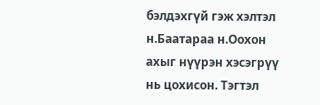бэлдэхгүй гэж хэлтэл н.Баатараа н.Оохон ахыг нүүрэн хэсэгрүү нь цохисон. Тэгтэл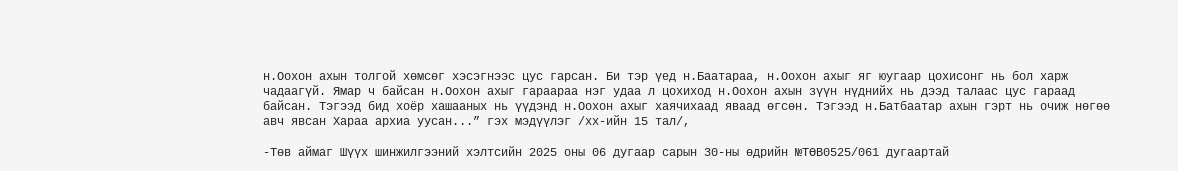н.Оохон ахын толгой хөмсөг хэсэгнээс цус гарсан. Би тэр үед н.Баатараа, н.Оохон ахыг яг юугаар цохисонг нь бол харж чадаагүй. Ямар ч байсан н.Оохон ахыг гараараа нэг удаа л цохиход н.Оохон ахын зүүн нүднийх нь дээд талаас цус гараад байсан. Тэгээд бид хоёр хашааных нь үүдэнд н.Оохон ахыг хаячихаад яваад өгсөн. Тэгээд н.Батбаатар ахын гэрт нь очиж нөгөө авч явсан Хараа архиа уусан...” гэх мэдүүлэг /хх-ийн 15 тал/,

-Төв аймаг Шүүх шинжилгээний хэлтсийн 2025 оны 06 дугаар сарын 30-ны өдрийн №ТӨВ0525/061 дугаартай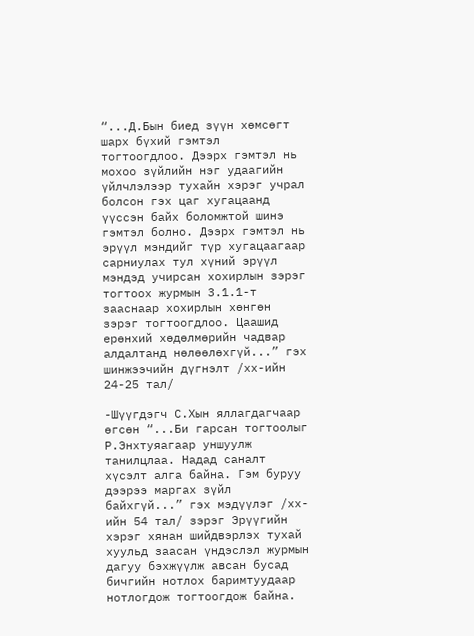“...Д.Бын биед зүүн хөмсөгт шарх бүхий гэмтэл тогтоогдлоо. Дээрх гэмтэл нь мохоо зүйлийн нэг удаагийн үйлчлэлээр тухайн хэрэг учрал болсон гэх цаг хугацаанд үүссэн байх боломжтой шинэ гэмтэл болно. Дээрх гэмтэл нь эрүүл мэндийг түр хугацаагаар сарниулах тул хүний эрүүл мэндэд учирсан хохирлын зэрэг тогтоох журмын 3.1.1-т зааснаар хохирлын хөнгөн зэрэг тогтоогдлоо. Цаашид ерөнхий хөдөлмөрийн чадвар алдалтанд нөлөөлөхгүй...” гэх шинжээчийн дүгнэлт /хх-ийн 24-25 тал/

-Шүүгдэгч С.Хын яллагдагчаар өгсөн “...Би гарсан тогтоолыг Р.Энхтуяагаар уншуулж танилцлаа. Надад саналт хүсэлт алга байна. Гэм буруу дээрээ маргах зүйл байхгүй...” гэх мэдүүлэг /хх-ийн 54 тал/ зэрэг Эрүүгийн хэрэг хянан шийдвэрлэх тухай хуульд заасан үндэслэл журмын дагуу бэхжүүлж авсан бусад бичгийн нотлох баримтуудаар нотлогдож тогтоогдож байна.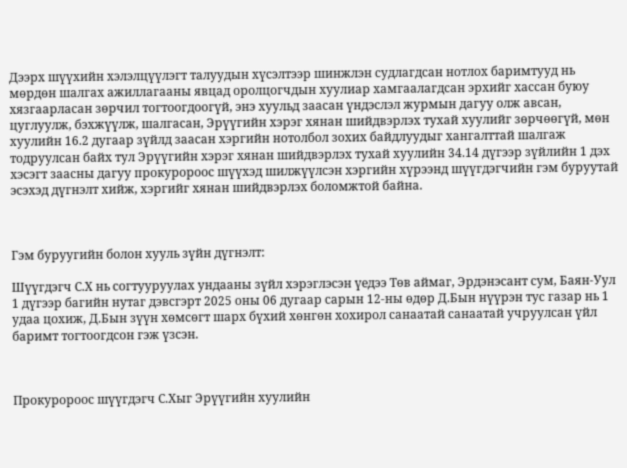Дээрх шүүхийн хэлэлцүүлэгт талуудын хүсэлтээр шинжлэн судлагдсан нотлох баримтууд нь мөрдөн шалгах ажиллагааны явцад оролцогчдын хуулиар хамгаалагдсан эрхийг хассан буюу хязгаарласан зөрчил тогтоогдоогүй, энэ хуульд заасан үндэслэл журмын дагуу олж авсан, цуглуулж, бэхжүүлж, шалгасан, Эрүүгийн хэрэг хянан шийдвэрлэх тухай хуулийг зөрчөөгүй, мөн хуулийн 16.2 дугаар зүйлд заасан хэргийн нотолбол зохих байдлуудыг хангалттай шалгаж тодруулсан байх тул Эрүүгийн хэрэг хянан шийдвэрлэх тухай хуулийн 34.14 дүгээр зүйлийн 1 дэх хэсэгт заасны дагуу прокуророос шүүхэд шилжүүлсэн хэргийн хүрээнд шүүгдэгчийн гэм буруутай эсэхэд дүгнэлт хийж, хэргийг хянан шийдвэрлэх боломжтой байна.



Гэм буруугийн болон хууль зүйн дүгнэлт:

Шүүгдэгч С.Х нь согтууруулах ундааны зүйл хэрэглэсэн үедээ Төв аймаг, Эрдэнэсант сум, Баян-Уул 1 дүгээр багийн нутаг дэвсгэрт 2025 оны 06 дугаар сарын 12-ны өдөр Д.Бын нүүрэн тус газар нь 1 удаа цохиж, Д.Бын зүүн хөмсөгт шарх бүхий хөнгөн хохирол санаатай санаатай учруулсан үйл баримт тогтоогдсон гэж үзсэн.



Прокуророос шүүгдэгч С.Хыг Эрүүгийн хуулийн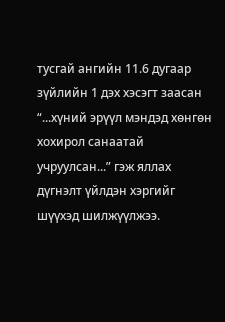тусгай ангийн 11.6 дугаар зүйлийн 1 дэх хэсэгт заасан “...хүний эрүүл мэндэд хөнгөн хохирол санаатай учруулсан...” гэж яллах дүгнэлт үйлдэн хэргийг шүүхэд шилжүүлжээ.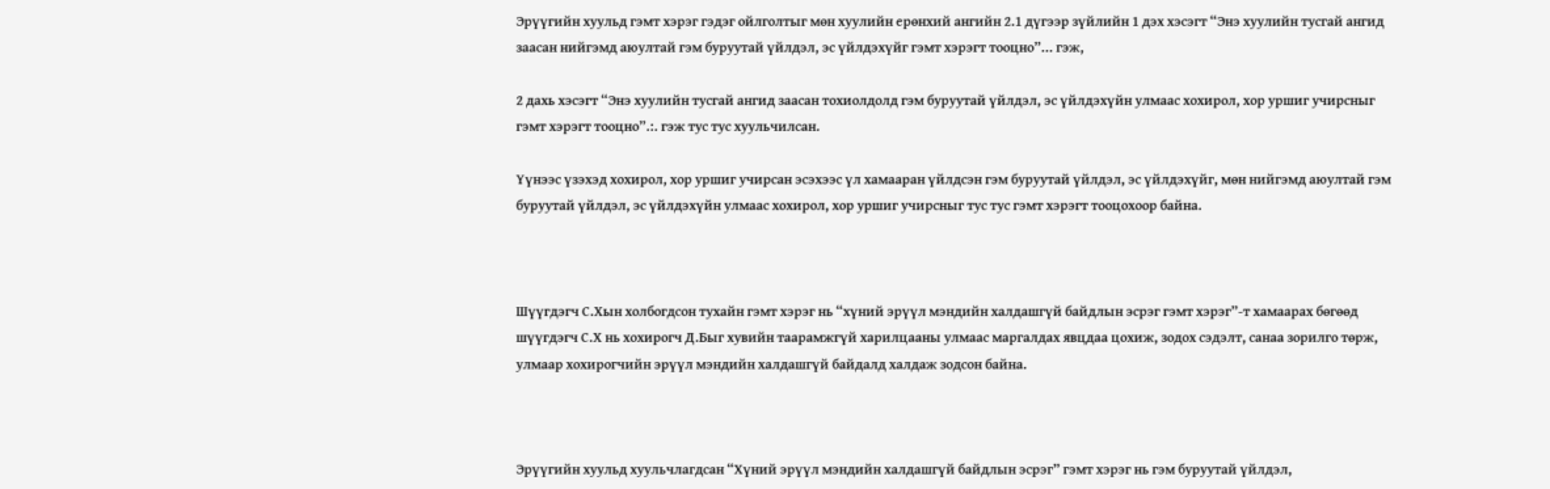Эрүүгийн хуульд гэмт хэрэг гэдэг ойлголтыг мөн хуулийн ерөнхий ангийн 2.1 дүгээр зүйлийн 1 дэх хэсэгт “Энэ хуулийн тусгай ангид заасан нийгэмд аюултай гэм буруутай үйлдэл, эс үйлдэхүйг гэмт хэрэгт тооцно”... гэж,

2 дахь хэсэгт “Энэ хуулийн тусгай ангид заасан тохиолдолд гэм буруутай үйлдэл, эс үйлдэхүйн улмаас хохирол, хор уршиг учирсныг гэмт хэрэгт тооцно”.:. гэж тус тус хуульчилсан.

Үүнээс үзэхэд хохирол, хор уршиг учирсан эсэхээс үл хамааран үйлдсэн гэм буруутай үйлдэл, эс үйлдэхүйг, мөн нийгэмд аюултай гэм буруутай үйлдэл, эс үйлдэхүйн улмаас хохирол, хор уршиг учирсныг тус тус гэмт хэрэгт тооцохоор байна.



Шүүгдэгч С.Хын холбогдсон тухайн гэмт хэрэг нь “хүний эрүүл мэндийн халдашгүй байдлын эсрэг гэмт хэрэг”-т хамаарах бөгөөд шүүгдэгч С.Х нь хохирогч Д.Быг хувийн таарамжгүй харилцааны улмаас маргалдах явцдаа цохиж, зодох сэдэлт, санаа зорилго төрж, улмаар хохирогчийн эрүүл мэндийн халдашгүй байдалд халдаж зодсон байна.



Эрүүгийн хуульд хуульчлагдсан “Хүний эрүүл мэндийн халдашгүй байдлын эсрэг” гэмт хэрэг нь гэм буруутай үйлдэл,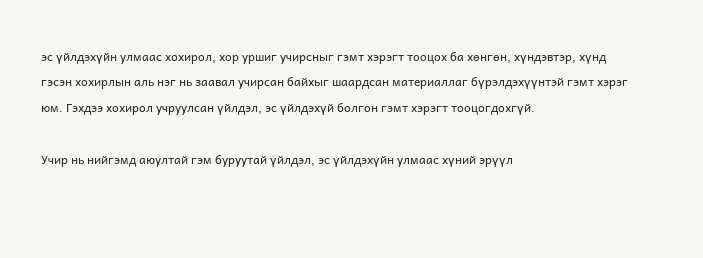эс үйлдэхүйн улмаас хохирол, хор уршиг учирсныг гэмт хэрэгт тооцох ба хөнгөн, хүндэвтэр, хүнд гэсэн хохирлын аль нэг нь заавал учирсан байхыг шаардсан материаллаг бүрэлдэхүүнтэй гэмт хэрэг юм. Гэхдээ хохирол учруулсан үйлдэл, эс үйлдэхүй болгон гэмт хэрэгт тооцогдохгүй.

Учир нь нийгэмд аюултай гэм буруутай үйлдэл, эс үйлдэхүйн улмаас хүний эрүүл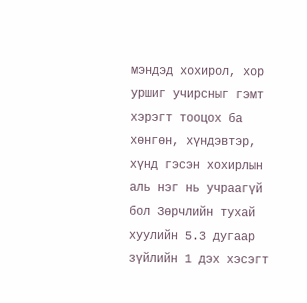мэндэд хохирол, хор уршиг учирсныг гэмт хэрэгт тооцох ба хөнгөн, хүндэвтэр, хүнд гэсэн хохирлын аль нэг нь учраагүй бол Зөрчлийн тухай хуулийн 5.3 дугаар зүйлийн 1 дэх хэсэгт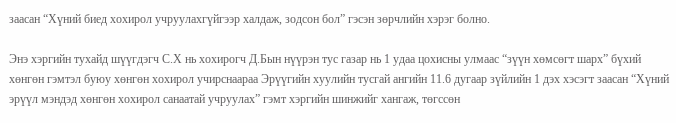заасан “Хүний биед хохирол учруулахгүйгээр халдаж, зодсон бол” гэсэн зөрчлийн хэрэг болно.

Энэ хэргийн тухайд шүүгдэгч С.Х нь хохирогч Д.Бын нүүрэн тус газар нь 1 удаа цохисны улмаас “зүүн хөмсөгт шарх” бүхий хөнгөн гэмтэл буюу хөнгөн хохирол учирснаараа Эрүүгийн хуулийн тусгай ангийн 11.6 дугаар зүйлийн 1 дэх хэсэгт заасан “Хүний эрүүл мэндэд хөнгөн хохирол санаатай учруулах” гэмт хэргийн шинжийг хангаж, төгссөн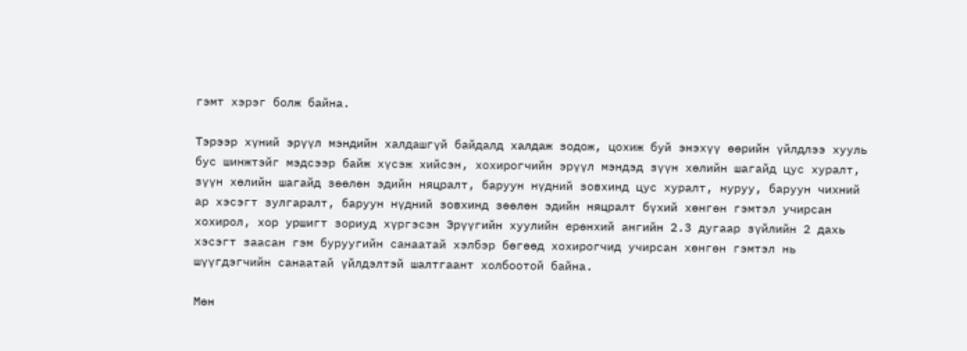гэмт хэрэг болж байна.

Тэрээр хүний эрүүл мэндийн халдашгүй байдалд халдаж зодож, цохиж буй энэхүү өөрийн үйлдлээ хууль бус шинжтэйг мэдсээр байж хүсэж хийсэн, хохирогчийн эрүүл мэндэд зүүн хөлийн шагайд цус хуралт, зүүн хөлийн шагайд зөөлөн эдийн няцралт, баруун нүдний зовхинд цус хуралт, нуруу, баруун чихний ар хэсэгт зулгаралт, баруун нүдний зовхинд зөөлөн эдийн няцралт бүхий хөнгөн гэмтэл учирсан хохирол, хор уршигт зориуд хүргэсэн Эрүүгийн хуулийн ерөнхий ангийн 2.3 дугаар зүйлийн 2 дахь хэсэгт заасан гэм буруугийн санаатай хэлбэр бөгөөд хохирогчид учирсан хөнгөн гэмтэл нь шүүгдэгчийн санаатай үйлдэлтэй шалтгаант холбоотой байна.

Мөн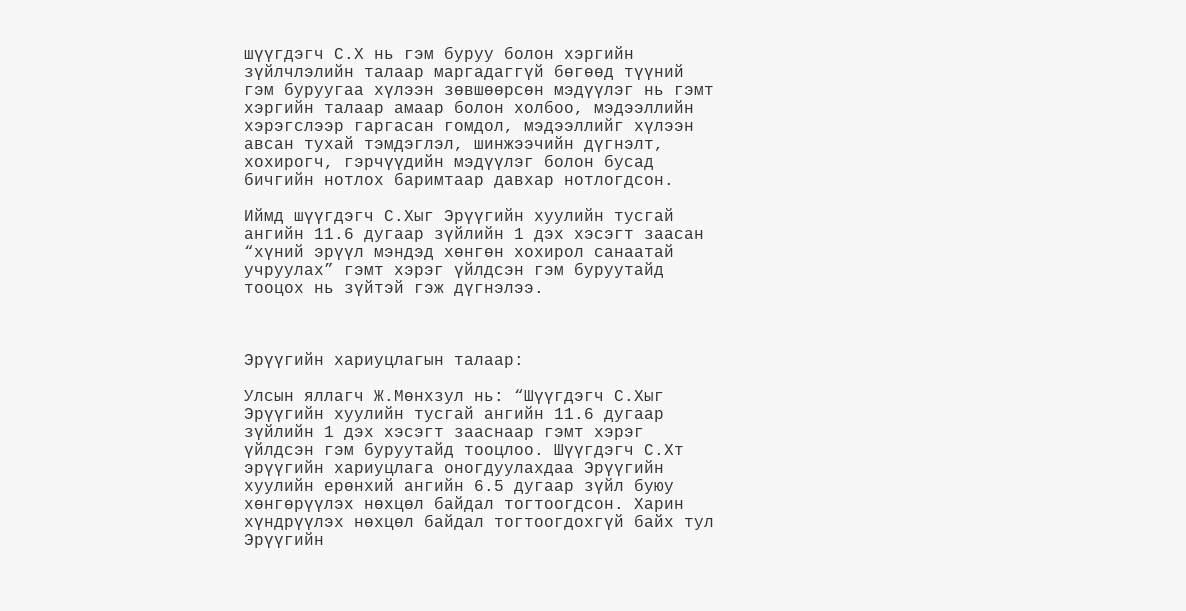шүүгдэгч С.Х нь гэм буруу болон хэргийн зүйлчлэлийн талаар маргадаггүй бөгөөд түүний гэм буруугаа хүлээн зөвшөөрсөн мэдүүлэг нь гэмт хэргийн талаар амаар болон холбоо, мэдээллийн хэрэгслээр гаргасан гомдол, мэдээллийг хүлээн авсан тухай тэмдэглэл, шинжээчийн дүгнэлт, хохирогч, гэрчүүдийн мэдүүлэг болон бусад бичгийн нотлох баримтаар давхар нотлогдсон.

Иймд шүүгдэгч С.Хыг Эрүүгийн хуулийн тусгай ангийн 11.6 дугаар зүйлийн 1 дэх хэсэгт заасан “хүний эрүүл мэндэд хөнгөн хохирол санаатай учруулах” гэмт хэрэг үйлдсэн гэм буруутайд тооцох нь зүйтэй гэж дүгнэлээ.



Эрүүгийн хариуцлагын талаар:

Улсын яллагч Ж.Мөнхзул нь: “Шүүгдэгч С.Хыг Эрүүгийн хуулийн тусгай ангийн 11.6 дугаар зүйлийн 1 дэх хэсэгт зааснаар гэмт хэрэг үйлдсэн гэм буруутайд тооцлоо. Шүүгдэгч С.Хт эрүүгийн хариуцлага оногдуулахдаа Эрүүгийн хуулийн ерөнхий ангийн 6.5 дугаар зүйл буюу хөнгөрүүлэх нөхцөл байдал тогтоогдсон. Харин хүндрүүлэх нөхцөл байдал тогтоогдохгүй байх тул Эрүүгийн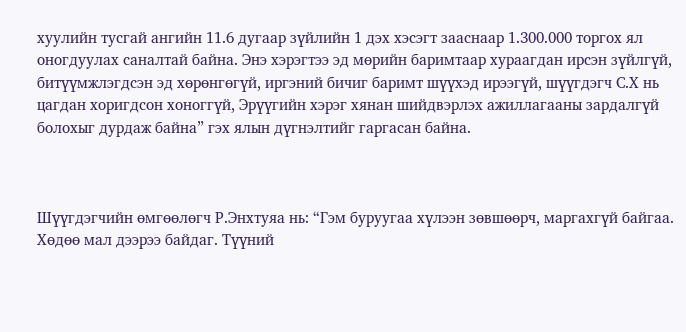хуулийн тусгай ангийн 11.6 дугаар зүйлийн 1 дэх хэсэгт зааснаар 1.300.000 торгох ял оногдуулах саналтай байна. Энэ хэрэгтээ эд мөрийн баримтаар хураагдан ирсэн зүйлгүй, битүүмжлэгдсэн эд хөрөнгөгүй, иргэний бичиг баримт шүүхэд ирээгүй, шүүгдэгч С.Х нь цагдан хоригдсон хоноггүй, Эрүүгийн хэрэг хянан шийдвэрлэх ажиллагааны зардалгүй болохыг дурдаж байна” гэх ялын дүгнэлтийг гаргасан байна.



Шүүгдэгчийн өмгөөлөгч Р.Энхтуяа нь: “Гэм буруугаа хүлээн зөвшөөрч, маргахгүй байгаа. Хөдөө мал дээрээ байдаг. Түүний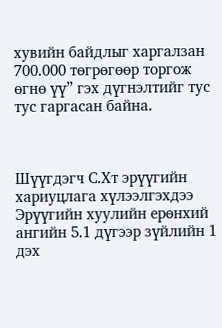хувийн байдлыг харгалзан 700.000 төгрөгөөр торгож өгнө үү” гэх дүгнэлтийг тус тус гаргасан байна.



Шүүгдэгч С.Хт эрүүгийн хариуцлага хүлээлгэхдээ Эрүүгийн хуулийн ерөнхий ангийн 5.1 дүгээр зүйлийн 1 дэх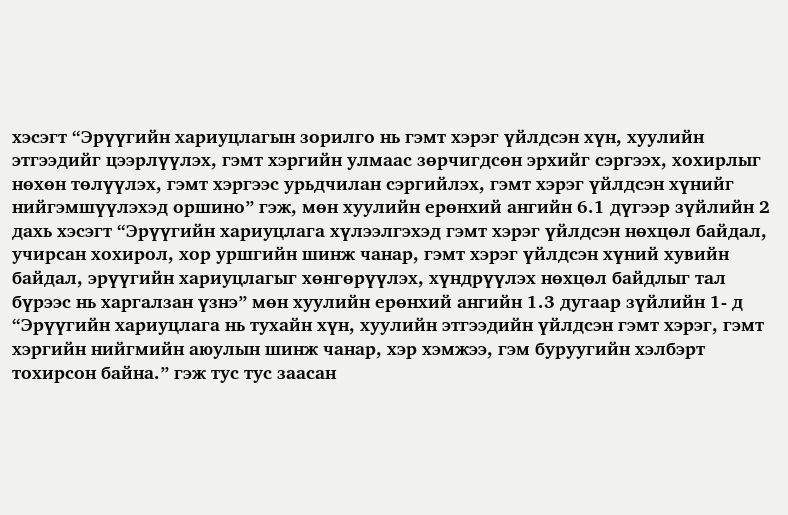хэсэгт “Эрүүгийн хариуцлагын зорилго нь гэмт хэрэг үйлдсэн хүн, хуулийн этгээдийг цээрлүүлэх, гэмт хэргийн улмаас зөрчигдсөн эрхийг сэргээх, хохирлыг нөхөн төлүүлэх, гэмт хэргээс урьдчилан сэргийлэх, гэмт хэрэг үйлдсэн хүнийг нийгэмшүүлэхэд оршино” гэж, мөн хуулийн ерөнхий ангийн 6.1 дүгээр зүйлийн 2 дахь хэсэгт “Эрүүгийн хариуцлага хүлээлгэхэд гэмт хэрэг үйлдсэн нөхцөл байдал, учирсан хохирол, хор уршгийн шинж чанар, гэмт хэрэг үйлдсэн хүний хувийн байдал, эрүүгийн хариуцлагыг хөнгөрүүлэх, хүндрүүлэх нөхцөл байдлыг тал бүрээс нь харгалзан үзнэ” мөн хуулийн ерөнхий ангийн 1.3 дугаар зүйлийн 1- д “Эрүүгийн хариуцлага нь тухайн хүн, хуулийн этгээдийн үйлдсэн гэмт хэрэг, гэмт хэргийн нийгмийн аюулын шинж чанар, хэр хэмжээ, гэм буруугийн хэлбэрт тохирсон байна.” гэж тус тус заасан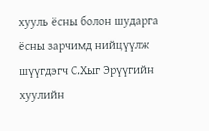хууль ёсны болон шударга ёсны зарчимд нийцүүлж шүүгдэгч С.Хыг Эрүүгийн хуулийн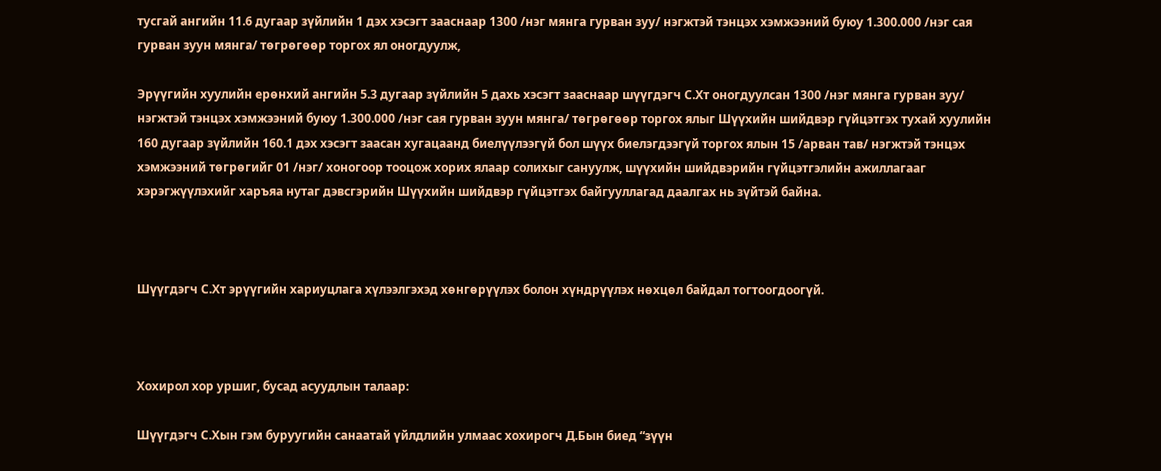тусгай ангийн 11.6 дугаар зүйлийн 1 дэх хэсэгт зааснаар 1300 /нэг мянга гурван зуу/ нэгжтэй тэнцэх хэмжээний буюу 1.300.000 /нэг сая гурван зуун мянга/ төгрөгөөр торгох ял оногдуулж,

Эрүүгийн хуулийн ерөнхий ангийн 5.3 дугаар зүйлийн 5 дахь хэсэгт зааснаар шүүгдэгч С.Хт оногдуулсан 1300 /нэг мянга гурван зуу/ нэгжтэй тэнцэх хэмжээний буюу 1.300.000 /нэг сая гурван зуун мянга/ төгрөгөөр торгох ялыг Шүүхийн шийдвэр гүйцэтгэх тухай хуулийн 160 дугаар зүйлийн 160.1 дэх хэсэгт заасан хугацаанд биелүүлээгүй бол шүүх биелэгдээгүй торгох ялын 15 /арван тав/ нэгжтэй тэнцэх хэмжээний төгрөгийг 01 /нэг/ хоногоор тооцож хорих ялаар солихыг сануулж, шүүхийн шийдвэрийн гүйцэтгэлийн ажиллагааг хэрэгжүүлэхийг харъяа нутаг дэвсгэрийн Шүүхийн шийдвэр гүйцэтгэх байгууллагад даалгах нь зүйтэй байна.



Шүүгдэгч С.Хт эрүүгийн хариуцлага хүлээлгэхэд хөнгөрүүлэх болон хүндрүүлэх нөхцөл байдал тогтоогдоогүй.



Хохирол хор уршиг, бусад асуудлын талаар:

Шүүгдэгч С.Хын гэм буруугийн санаатай үйлдлийн улмаас хохирогч Д.Бын биед “зүүн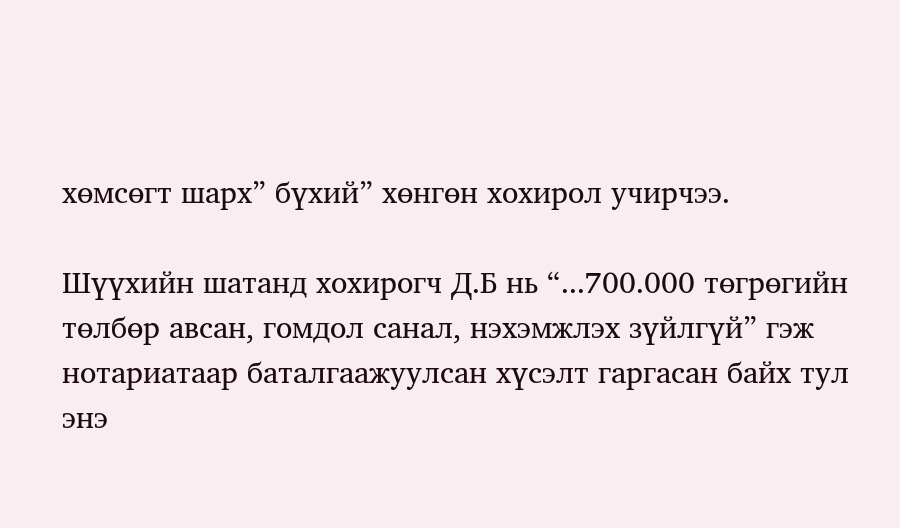хөмсөгт шарх” бүхий” хөнгөн хохирол учирчээ.

Шүүхийн шатанд хохирогч Д.Б нь “...700.000 төгрөгийн төлбөр авсан, гомдол санал, нэхэмжлэх зүйлгүй” гэж нотариатаар баталгаажуулсан хүсэлт гаргасан байх тул энэ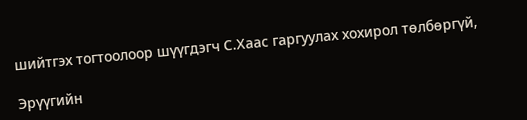шийтгэх тогтоолоор шүүгдэгч С.Хаас гаргуулах хохирол төлбөргүй,

Эрүүгийн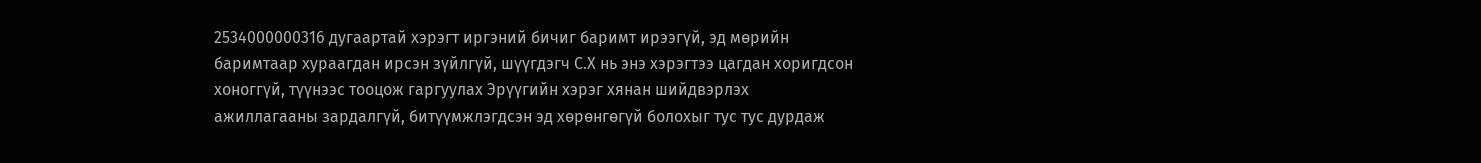2534000000316 дугаартай хэрэгт иргэний бичиг баримт ирээгүй, эд мөрийн баримтаар хураагдан ирсэн зүйлгүй, шүүгдэгч С.Х нь энэ хэрэгтээ цагдан хоригдсон хоноггүй, түүнээс тооцож гаргуулах Эрүүгийн хэрэг хянан шийдвэрлэх ажиллагааны зардалгүй, битүүмжлэгдсэн эд хөрөнгөгүй болохыг тус тус дурдаж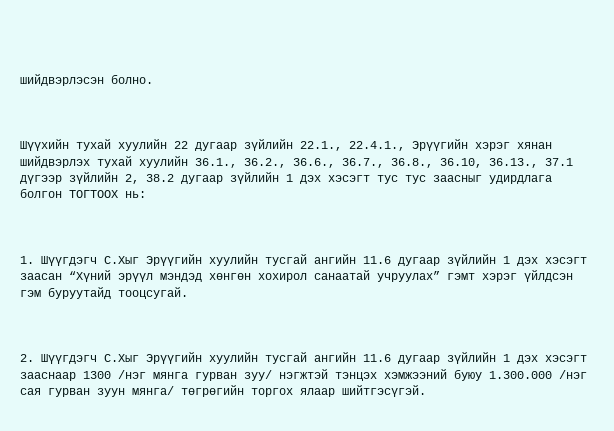шийдвэрлэсэн болно.



Шүүхийн тухай хуулийн 22 дугаар зүйлийн 22.1., 22.4.1., Эрүүгийн хэрэг хянан шийдвэрлэх тухай хуулийн 36.1., 36.2., 36.6., 36.7., 36.8., 36.10, 36.13., 37.1 дүгээр зүйлийн 2, 38.2 дугаар зүйлийн 1 дэх хэсэгт тус тус заасныг удирдлага болгон ТОГТООХ нь:



1. Шүүгдэгч С.Хыг Эрүүгийн хуулийн тусгай ангийн 11.6 дугаар зүйлийн 1 дэх хэсэгт заасан “Хүний эрүүл мэндэд хөнгөн хохирол санаатай учруулах” гэмт хэрэг үйлдсэн гэм буруутайд тооцсугай.



2. Шүүгдэгч С.Хыг Эрүүгийн хуулийн тусгай ангийн 11.6 дугаар зүйлийн 1 дэх хэсэгт зааснаар 1300 /нэг мянга гурван зуу/ нэгжтэй тэнцэх хэмжээний буюу 1.300.000 /нэг сая гурван зуун мянга/ төгрөгийн торгох ялаар шийтгэсүгэй.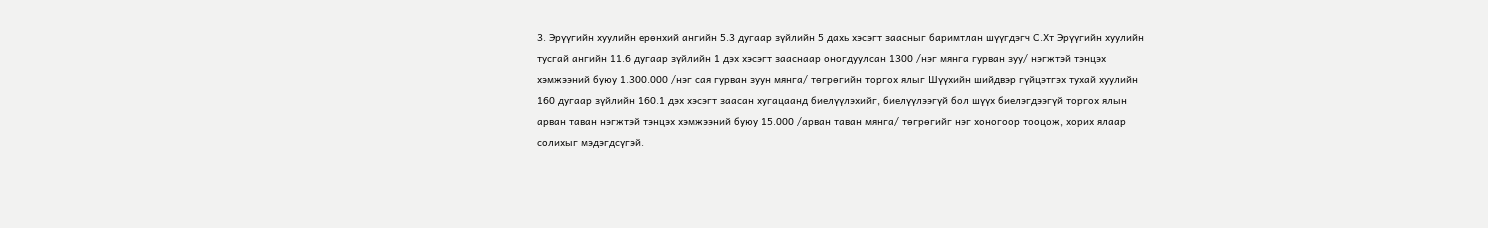3. Эрүүгийн хуулийн ерөнхий ангийн 5.3 дугаар зүйлийн 5 дахь хэсэгт заасныг баримтлан шүүгдэгч С.Хт Эрүүгийн хуулийн тусгай ангийн 11.6 дугаар зүйлийн 1 дэх хэсэгт зааснаар оногдуулсан 1300 /нэг мянга гурван зуу/ нэгжтэй тэнцэх хэмжээний буюу 1.300.000 /нэг сая гурван зуун мянга/ төгрөгийн торгох ялыг Шүүхийн шийдвэр гүйцэтгэх тухай хуулийн 160 дугаар зүйлийн 160.1 дэх хэсэгт заасан хугацаанд биелүүлэхийг, биелүүлээгүй бол шүүх биелэгдээгүй торгох ялын арван таван нэгжтэй тэнцэх хэмжээний буюу 15.000 /арван таван мянга/ төгрөгийг нэг хоногоор тооцож, хорих ялаар солихыг мэдэгдсүгэй.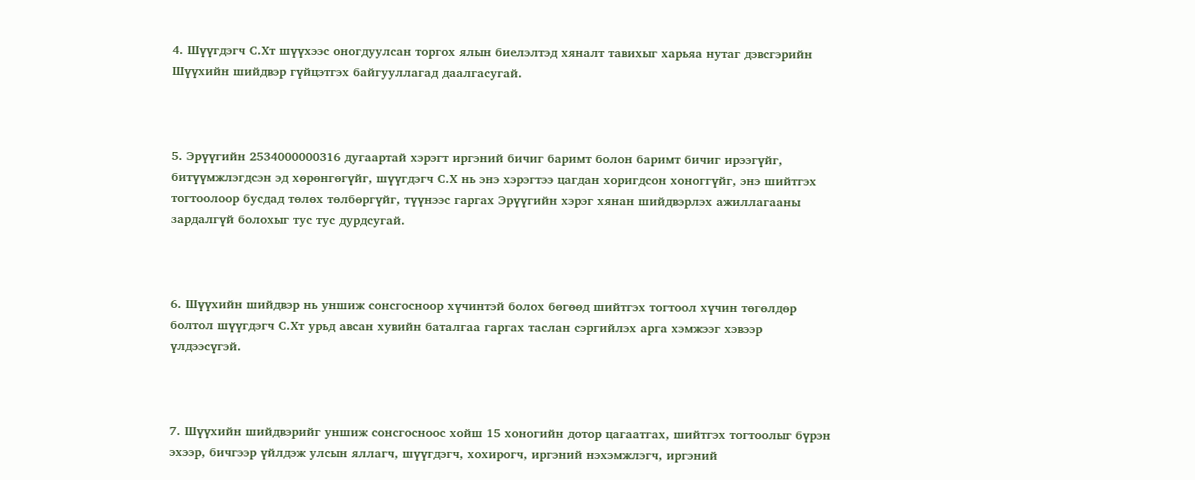4. Шүүгдэгч С.Хт шүүхээс оногдуулсан торгох ялын биелэлтэд хяналт тавихыг харьяа нутаг дэвсгэрийн Шүүхийн шийдвэр гүйцэтгэх байгууллагад даалгасугай.



5. Эрүүгийн 2534000000316 дугаартай хэрэгт иргэний бичиг баримт болон баримт бичиг ирээгүйг, битүүмжлэгдсэн эд хөрөнгөгүйг, шүүгдэгч С.Х нь энэ хэрэгтээ цагдан хоригдсон хоноггүйг, энэ шийтгэх тогтоолоор бусдад төлөх төлбөргүйг, түүнээс гаргах Эрүүгийн хэрэг хянан шийдвэрлэх ажиллагааны зардалгүй болохыг тус тус дурдсугай.



6. Шүүхийн шийдвэр нь уншиж сонсгосноор хүчинтэй болох бөгөөд шийтгэх тогтоол хүчин төгөлдөр болтол шүүгдэгч С.Хт урьд авсан хувийн баталгаа гаргах таслан сэргийлэх арга хэмжээг хэвээр үлдээсүгэй.



7. Шүүхийн шийдвэрийг уншиж сонсгосноос хойш 15 хоногийн дотор цагаатгах, шийтгэх тогтоолыг бүрэн эхээр, бичгээр үйлдэж улсын яллагч, шүүгдэгч, хохирогч, иргэний нэхэмжлэгч, иргэний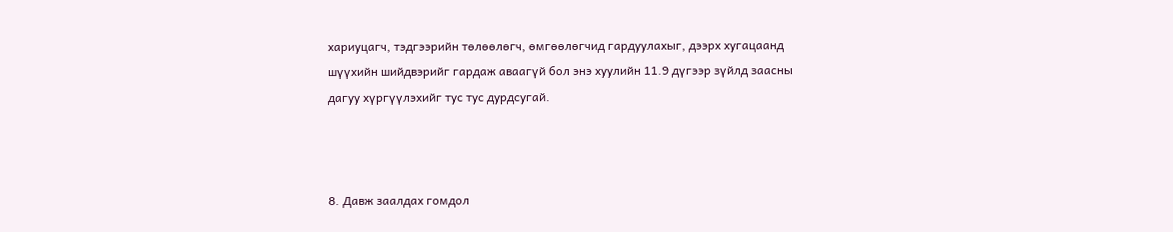хариуцагч, тэдгээрийн төлөөлөгч, өмгөөлөгчид гардуулахыг, дээрх хугацаанд шүүхийн шийдвэрийг гардаж аваагүй бол энэ хуулийн 11.9 дүгээр зүйлд заасны дагуу хүргүүлэхийг тус тус дурдсугай.



8. Давж заалдах гомдол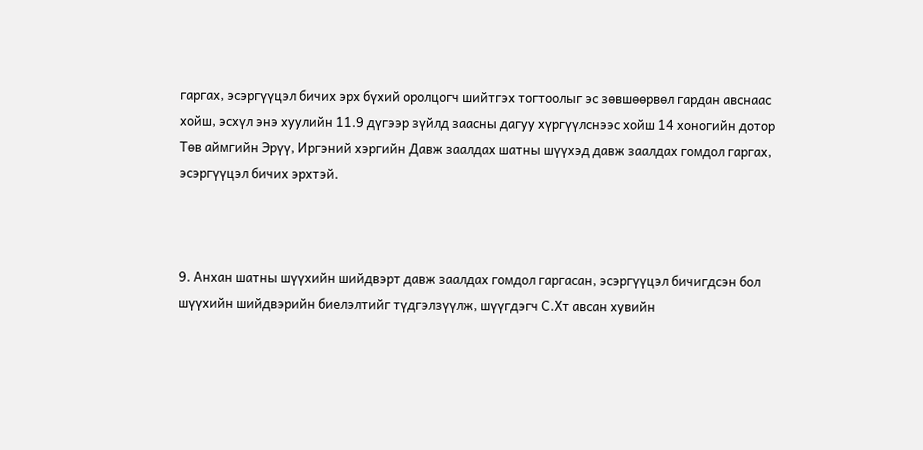гаргах, эсэргүүцэл бичих эрх бүхий оролцогч шийтгэх тогтоолыг эс зөвшөөрвөл гардан авснаас хойш, эсхүл энэ хуулийн 11.9 дүгээр зүйлд заасны дагуу хүргүүлснээс хойш 14 хоногийн дотор Төв аймгийн Эрүү, Иргэний хэргийн Давж заалдах шатны шүүхэд давж заалдах гомдол гаргах, эсэргүүцэл бичих эрхтэй.



9. Анхан шатны шүүхийн шийдвэрт давж заалдах гомдол гаргасан, эсэргүүцэл бичигдсэн бол шүүхийн шийдвэрийн биелэлтийг түдгэлзүүлж, шүүгдэгч С.Хт авсан хувийн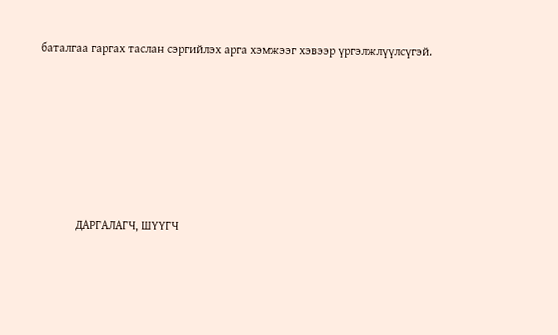баталгаа гаргах таслан сэргийлэх арга хэмжээг хэвээр үргэлжлүүлсүгэй.







            ДАРГАЛАГЧ, ШҮҮГЧ